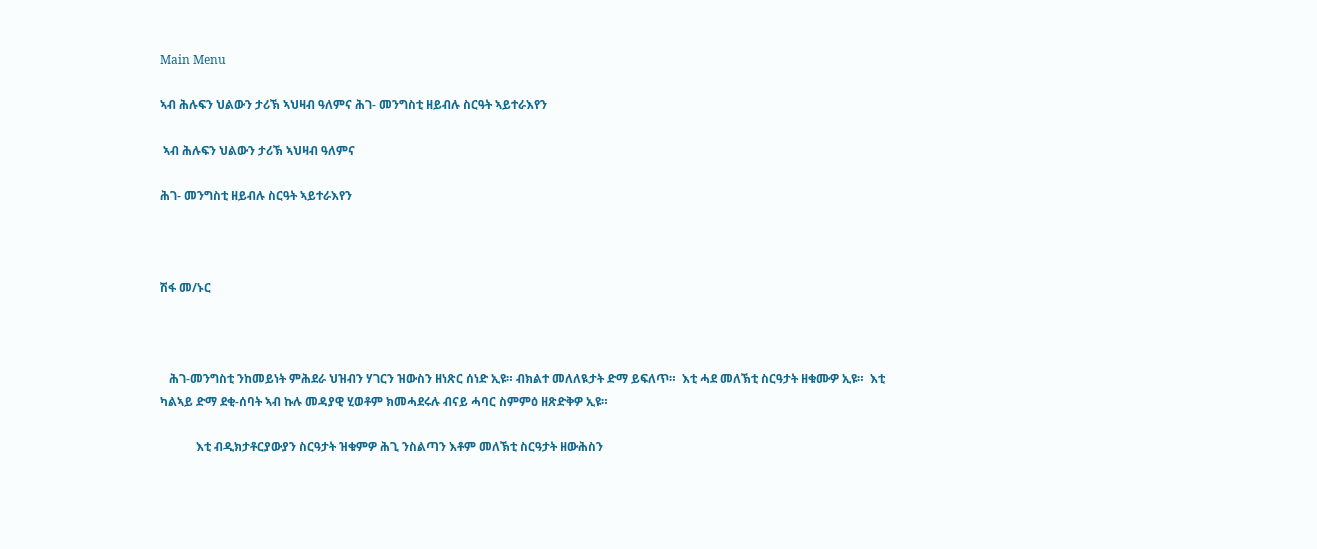Main Menu

ኣብ ሕሉፍን ህልውን ታሪኽ ኣህዛብ ዓለምና ሕገ- መንግስቲ ዘይብሉ ስርዓት ኣይተራእየን

 ኣብ ሕሉፍን ህልውን ታሪኽ ኣህዛብ ዓለምና

ሕገ- መንግስቲ ዘይብሉ ስርዓት ኣይተራእየን



ሽፋ መ/ኑር



   ሕገ-መንግስቲ ንከመይነት ምሕደራ ህዝብን ሃገርን ዝውስን ዘነጽር ሰነድ ኢዩ። ብክልተ መለለዪታት ድማ ይፍለጥ።  እቲ ሓደ መለኽቲ ስርዓታት ዘቁሙዎ ኢዩ።  እቲ ካልኣይ ድማ ደቂ-ሰባት ኣብ ኩሉ መዳያዊ ሂወቶም ክመሓደሩሉ ብናይ ሓባር ስምምዕ ዘጽድቅዎ ኢዩ።

            እቲ ብዲክታቶርያውያን ስርዓታት ዝቁምዎ ሕጊ ንስልጣን እቶም መለኽቲ ስርዓታት ዘውሕስን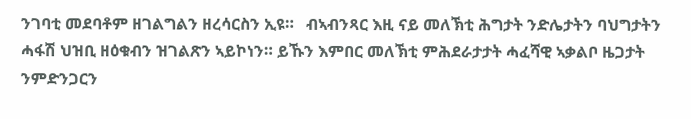ንገባቲ መደባቶም ዘገልግልን ዘረሳርስን ኢዩ።   ብኣብንጻር እዚ ናይ መለኽቲ ሕግታት ንድሌታትን ባህግታትን ሓፋሽ ህዝቢ ዘዕቁብን ዝገልጽን ኣይኮነን። ይኹን እምበር መለኽቲ ምሕደራታታት ሓፈሻዊ ኣቃልቦ ዜጋታት ንምድንጋርን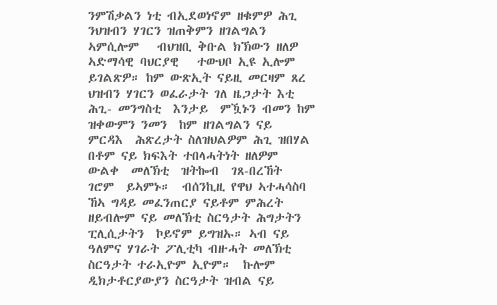ንምሽቃልን ነቲ ብኢደወነኖም ዘቁምዎ ሕጊ  ንህዝብን ሃገርን ዝጠቅምን ዘገልግልን ኣምሲሎም   ብህዝቢ ቅቡል ክኽውን ዘለዎ   ኣድማሳዊ ባህርያዊ   ተውህቦ ኢዩ ኢሎም  ይገልጽዎ። ከም ውጽኢት ናይዚ መርዛም ጸረ ህዝብን ሃገርን ወፈራታት ገለ ዜጋታት እቲ ሕጊ- መንግስቲ  እንታይ  ምዃኑን ብመን ከም ዝቀውምን ንመን  ከም ዘገልግልን ናይ  ምርዳእ  ሕጽረታት ስለዝህልዎም ሕጊ ዝበሃል  በቶም ናይ ክፍእት ተበላሓትነት ዘለዎም  ውልቀ  መለኽቲ  ዝትኰብ  ገጸ-በረኸት  ገሮም  ይኣምኑ።  ብሰንኪዚ የዋህ ኣተሓሳስባ ኸኣ ግዳይ መፈንጠርያ ናይቶም ምሕረት ዘይብሎም ናይ መለኽቲ ስርዓታት ሕግታትን  ፒሊሲታትን  ኮይኖም ይግዝኡ። ኣብ ናይ ዓለምና ሃገራት ፖሊቲካ ብዙሓት መለኽቲ ስርዓታት ተራኢዮም ኢዮም።  ኩሎም ዲክታቶርያውያን ስርዓታት ዝብል ናይ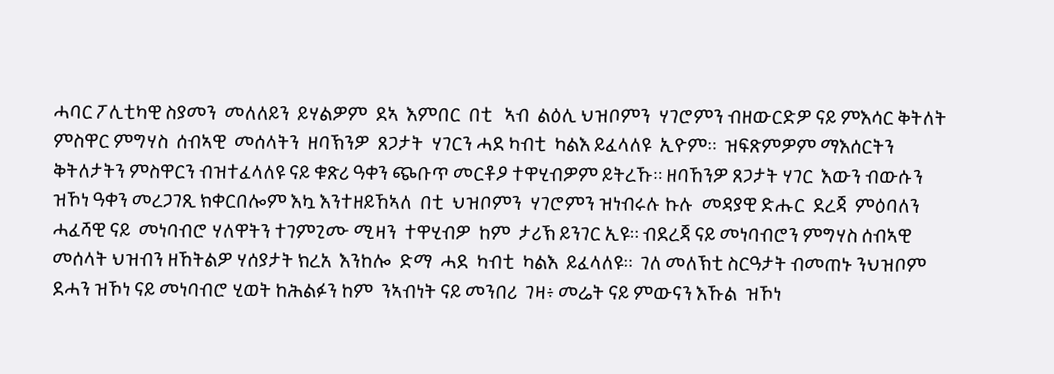ሓባር ፖሊቲካዊ ስያመን  መለለይን  ይሃልዎም  ደኣ  እምበር  በቲ   ኣብ  ልዕሊ ህዝቦምን  ሃገሮምን ብዘውርድዎ ናይ ምእሳር ቅትለት ምስዋር ምግሃስ  ሰብኣዊ  መሰላትን  ዘባኽንዎ  ጸጋታት  ሃገርን ሓደ ካብቲ  ካልእ ይፈላለዩ  ኢዮም።  ዝፍጽምዎም ማእሰርትን ቅትለታትን ምስዋርን ብዝተፈላለዩ ናይ ቁጽሪ ዓቀን ጭቡጥ መርቶዖ ተዋሂብዎም ይትረኹ። ዘባኸንዎ ጸጋታት ሃገር  እውን ብውሱን  ዝኾነ ዓቀን መረጋገጺ ክቀርበሎም እኳ እንተዘይኸኣለ  በቲ  ህዝቦምን  ሃገሮምን ዝነብሩሉ ኩሉ  መዳያዊ ድሑር  ደረጃ  ምዕባለን ሓፈሻዊ ናይ  መነባብሮ ሃለዋትን ተገምጊሙ ሚዛን  ተዋሂብዎ  ከም  ታሪኽ ይንገር ኢዩ። ብደረጃ ናይ መነባብሮን ምግሃስ ሰብኣዊ መሰላት ህዝብን ዘኸትልዎ ሃሰያታት ክረአ  እንከሎ  ድማ  ሓደ  ካብቲ  ካልእ  ይፈላለዩ።  ገለ መለኽቲ ስርዓታት ብመጠኑ ንህዝቦም ደሓን ዝኾነ ናይ መነባብሮ ሂወት ከሕልፉን ከም  ንኣብነት ናይ መንበሪ  ገዛ፥ መሬት ናይ ምውናን እኹል  ዝኾነ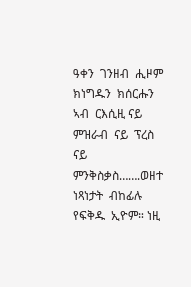ዓቀን  ገንዘብ  ሒዞም ክነግዱን  ክሰርሑን ኣብ  ርእሲዚ ናይ  ምዝራብ  ናይ  ፕረስ ናይ  ምንቅስቃስ…….ወዘተ ነጻነታት  ብከፊሉ የፍቅዱ  ኢዮም። ነዚ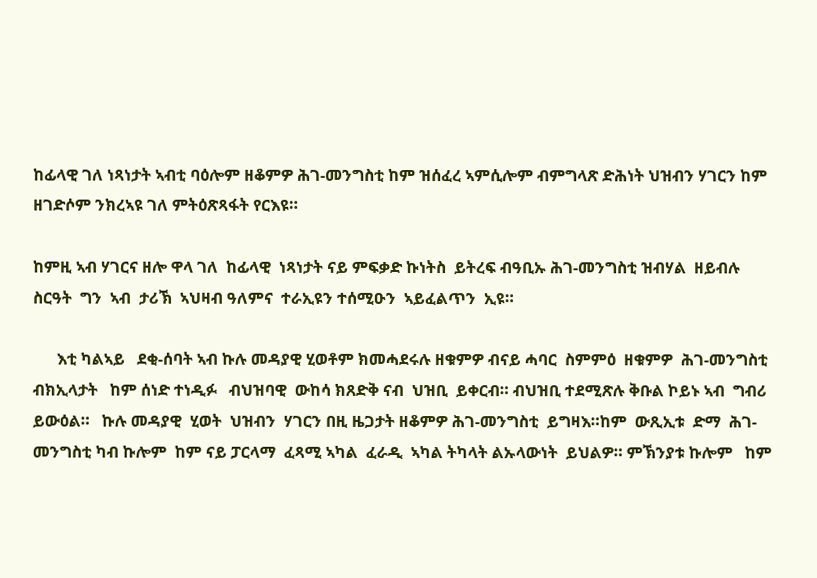ከፊላዊ ገለ ነጻነታት ኣብቲ ባዕሎም ዘቆምዎ ሕገ-መንግስቲ ከም ዝሰፈረ ኣምሲሎም ብምግላጽ ድሕነት ህዝብን ሃገርን ከም ዘገድሶም ንክረኣዩ ገለ ምትዕጽጻፋት የርእዩ።

ከምዚ ኣብ ሃገርና ዘሎ ዋላ ገለ  ከፊላዊ  ነጻነታት ናይ ምፍቃድ ኩነትስ  ይትረፍ ብዓቢኡ ሕገ-መንግስቲ ዝብሃል  ዘይብሉ  ስርዓት  ግን  ኣብ  ታሪኽ  ኣህዛብ ዓለምና  ተራኢዩን ተሰሚዑን  ኣይፈልጥን  ኢዩ።

      እቲ ካልኣይ   ደቂ-ሰባት ኣብ ኩሉ መዳያዊ ሂወቶም ክመሓደሩሉ ዘቁምዎ ብናይ ሓባር  ስምምዕ  ዘቁምዎ  ሕገ-መንግስቲ ብክኢላታት   ከም ሰነድ ተነዲፉ   ብህዝባዊ  ውከሳ ክጸድቅ ናብ  ህዝቢ  ይቀርብ። ብህዝቢ ተደሚጽሉ ቅቡል ኮይኑ ኣብ  ግብሪ  ይውዕል።   ኩሉ መዳያዊ  ሂወት  ህዝብን  ሃገርን በዚ ዜጋታት ዘቆምዎ ሕገ-መንግስቲ  ይግዛእ።ከም  ውጺኢቱ  ድማ  ሕገ-መንግስቲ ካብ ኩሎም  ከም ናይ ፓርላማ  ፈጻሚ ኣካል  ፈራዲ  ኣካል ትካላት ልኡላውነት  ይህልዎ። ምኽንያቱ ኩሎም   ከም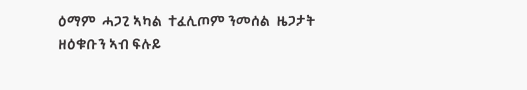ዕማም  ሓጋጊ ኣካል  ተፈሊጦም ንመሰል  ዜጋታት ዘዕቁቡን ኣብ ፍሉይ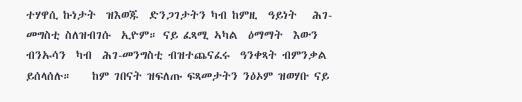ተሃዋሲ ኩነታት  ዝእወጁ  ድንጋገታትን ካብ ከምዚ  ዓይነት   ሕገ-መግስቲ ስለዝብገሱ  ኢዮም። ናይ ፈጻሚ ኣካል  ዕማማት  እውን ብንኡሳን  ካብ  ሕገ-መንግስቲ ብዝተጨናፈሩ  ዓንቀጻት ብምንቃል ይሰላሰሉ።    ከም ገበናት ዝፍለጡ ፍጻመታትን ንዕኦም ዝወሃቡ ናይ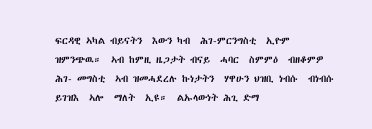ፍርዳዊ ኣካል ብይናትን  እውን ካብ  ሕገ-ምርንግስቲ  ኢዮም  ዝምንጭዉ።  ኣብ ከምዚ ዜጋታት ብናይ  ሓባር  ስምምዕ  ብዘቆምዎ  ሕገ- መግስቲ  ኣብ ዝመሓደረሉ ኩነታትን  ሃዋሁን ህዝቢ ነብሱ  ብነብሱ ይገዝእ  ኣሎ  ማለት  ኢዩ።  ልኡላውነት ሕጊ ድማ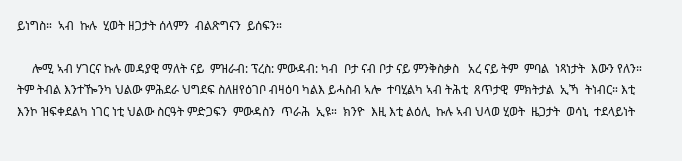ይነግስ።  ኣብ  ኩሉ  ሂወት ዘጋታት ሰላምን  ብልጽግናን  ይሰፍን።

     ሎሚ ኣብ ሃገርና ኩሉ መዳያዊ ማለት ናይ  ምዝራብ: ፕረስ: ምውዳብ: ካብ  ቦታ ናብ ቦታ ናይ ምንቅስቃስ   አረ ናይ ትም  ምባል  ነጻነታት  እውን የለን። ትም ትብል እንተዀንካ ህልው ምሕደራ ህግደፍ ስለዘየዕገቦ ብዛዕባ ካልእ ይሓስብ ኣሎ  ተባሂልካ ኣብ ትሕቲ  ጸጥታዊ  ምክትታል  ኢኻ  ትነብር። እቲ እንኮ ዝፍቀደልካ ነገር ነቲ ህልው ስርዓት ምድጋፍን  ምውዳስን  ጥራሕ  ኢዩ።  ክንዮ  እዚ እቲ ልዕሊ  ኩሉ ኣብ ህላወ ሂወት  ዜጋታት  ወሳኒ  ተደላይነት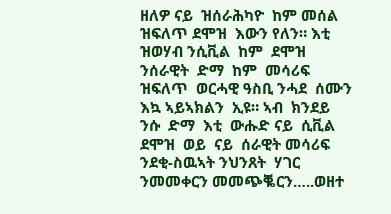ዘለዎ ናይ  ዝሰራሕካዮ  ከም መሰል ዝፍለጥ ደሞዝ  እውን የለን። እቲ  ዝወሃብ ንሲቪል  ከም  ደሞዝ  ንሰራዊት  ድማ  ከም  መሳሪፍ ዝፍለጥ  ወርሓዊ ዓስቢ ንሓደ  ሰሙን  እኳ ኣይኣክልን  ኢዩ። ኣብ  ክንደይ  ንሱ  ድማ  እቲ  ውሑድ ናይ  ሲቪል ደሞዝ  ወይ  ናይ  ሰራዊት መሳሪፍ ንደቂ-ስዉኣት ንህንጸት  ሃገር  ንመመቀርን መመጭቘርን…..ወዘተ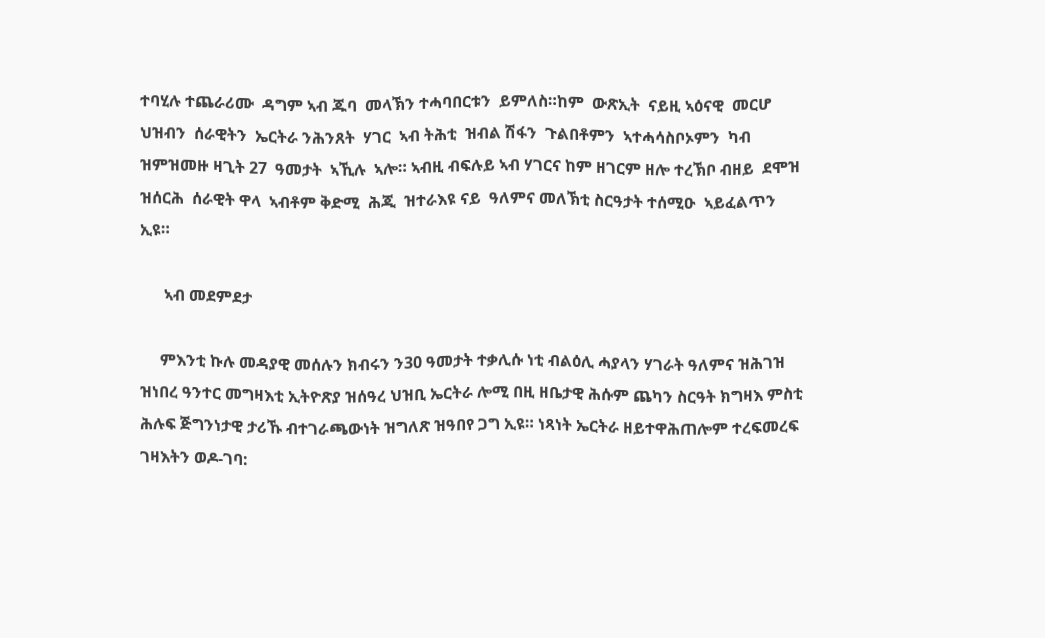ተባሂሉ ተጨራሪሙ  ዳግም ኣብ ጁባ  መላኽን ተሓባበርቱን  ይምለስ።ከም  ውጽኢት  ናይዚ ኣዕናዊ  መርሆ ህዝብን  ሰራዊትን  ኤርትራ ንሕንጸት  ሃገር  ኣብ ትሕቲ  ዝብል ሽፋን  ጉልበቶምን  ኣተሓሳስቦኦምን  ካብ ዝምዝመዙ ዛጊት 27  ዓመታት  ኣኺሉ  ኣሎ። ኣብዚ ብፍሉይ ኣብ ሃገርና ከም ዘገርም ዘሎ ተረኽቦ ብዘይ  ደሞዝ  ዝሰርሕ  ሰራዊት ዋላ  ኣብቶም ቅድሚ  ሕጂ  ዝተራእዩ ናይ  ዓለምና መለኽቲ ስርዓታት ተሰሚዑ  ኣይፈልጥን  ኢዩ።

      ኣብ መደምደታ

     ምእንቲ ኩሉ መዳያዊ መሰሉን ክብሩን ን30 ዓመታት ተቃሊሱ ነቲ ብልዕሊ ሓያላን ሃገራት ዓለምና ዝሕገዝ ዝነበረ ዓንተር መግዛእቲ ኢትዮጽያ ዝሰዓረ ህዝቢ ኤርትራ ሎሚ በዚ ዘቤታዊ ሕሱም ጨካን ስርዓት ክግዛእ ምስቲ ሕሉፍ ጅግንነታዊ ታሪኹ ብተገራጫውነት ዝግለጽ ዝዓበየ ጋግ ኢዩ። ነጻነት ኤርትራ ዘይተዋሕጠሎም ተረፍመረፍ ገዛእትን ወዶ-ገባ: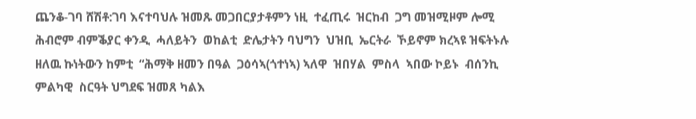ጨንቆ-ገባ ሸሽቶ:ገባ እናተባህሉ ዝመጹ መጋበርያታቶምን ነዚ  ተፈጢሩ  ዝርከብ  ጋግ መዝሚዞም ሎሚ  ሕብሮም ብምቕያር ቀንዲ  ሓለይትን  ወከልቲ  ድሌታትን ባህግን  ህዝቢ  ኤርትራ  ኾይኖም ክረኣዩ ዝፍትኑሉ  ዘለዉ ኩነትውን ከምቲ  “ሕማቅ ዘመን በዓል  ጋዕሳኣ(ጎተነኣ) ኣለዋ  ዝበሃል  ምስላ  ኣበው ኮይኑ  ብሰንኪ ምልካዊ  ስርዓት ህግደፍ ዝመጸ ካልእ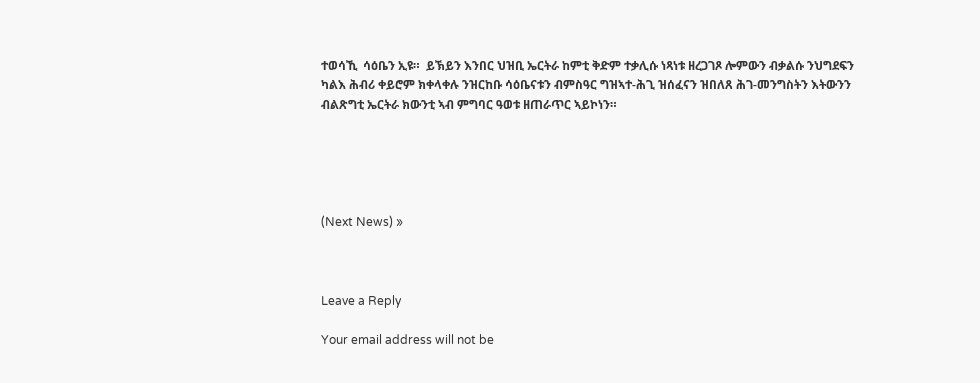ተወሳኺ  ሳዕቤን ኢዩ።  ይኽይን እንበር ህዝቢ ኤርትራ ከምቲ ቅድም ተቃሊሱ ነጻነቱ ዘረጋገጾ ሎምውን ብቃልሱ ንህግደፍን ካልእ ሕብሪ ቀይሮም ክቀላቀሉ ንዝርከቡ ሳዕቤናቱን ብምስዓር ግዝኣተ-ሕጊ ዝሰፈናን ዝበለጸ ሕገ-መንግስትን እትውንን ብልጽግቲ ኤርትራ ክውንቲ ኣብ ምግባር ዓወቱ ዘጠራጥር ኣይኮነን።





(Next News) »



Leave a Reply

Your email address will not be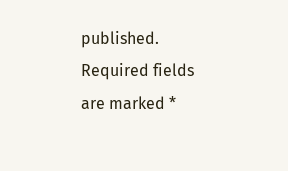published. Required fields are marked *